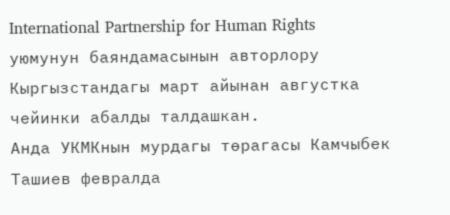International Partnership for Human Rights уюмунун баяндамасынын авторлору Кыргызстандагы март айынан августка чейинки абалды талдашкан.
Анда УКМКнын мурдагы төрагасы Камчыбек Ташиев февралда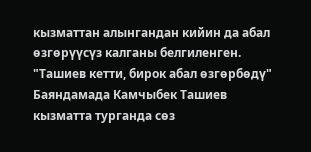кызматтан алынгандан кийин да абал өзгөрүүсүз калганы белгиленген.
"Ташиев кетти, бирок абал өзгөрбөдү"
Баяндамада Камчыбек Ташиев кызматта турганда сөз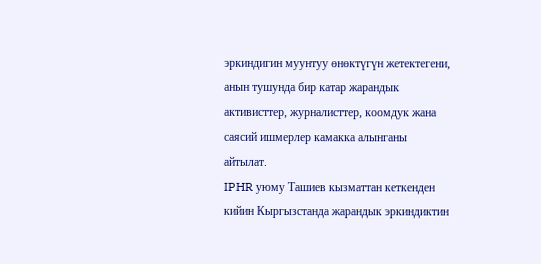эркиндигин муунтуу өнөктүгүн жетектегени, анын тушунда бир катар жарандык активисттер, журналисттер, коомдук жана саясий ишмерлер камакка алынганы айтылат.
IPHR уюму Ташиев кызматтан кеткенден кийин Кыргызстанда жарандык эркиндиктин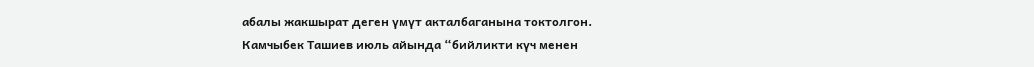абалы жакшырат деген үмүт акталбаганына токтолгон.
Камчыбек Ташиев июль айында “бийликти күч менен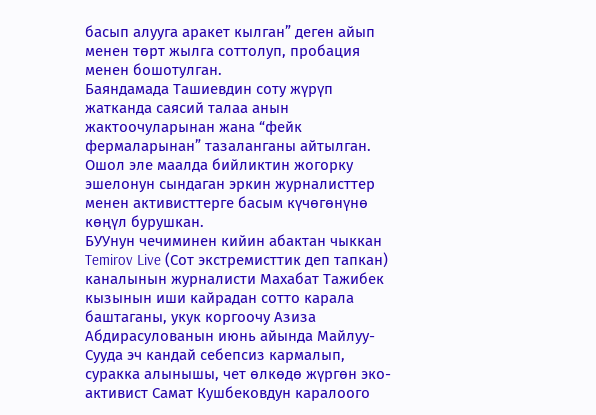басып алууга аракет кылган” деген айып менен төрт жылга соттолуп, пробация менен бошотулган.
Баяндамада Ташиевдин соту жүрүп жатканда саясий талаа анын жактоочуларынан жана “фейк фермаларынан” тазаланганы айтылган. Ошол эле маалда бийликтин жогорку эшелонун сындаган эркин журналисттер менен активисттерге басым күчөгөнүнө көңүл бурушкан.
БУУнун чечиминен кийин абактан чыккан Temirov Live (Сот экстремисттик деп тапкан) каналынын журналисти Махабат Тажибек кызынын иши кайрадан сотто карала баштаганы, укук коргоочу Азиза Абдирасулованын июнь айында Майлуу-Сууда эч кандай себепсиз кармалып, суракка алынышы, чет өлкөдө жүргөн эко-активист Самат Кушбековдун каралоого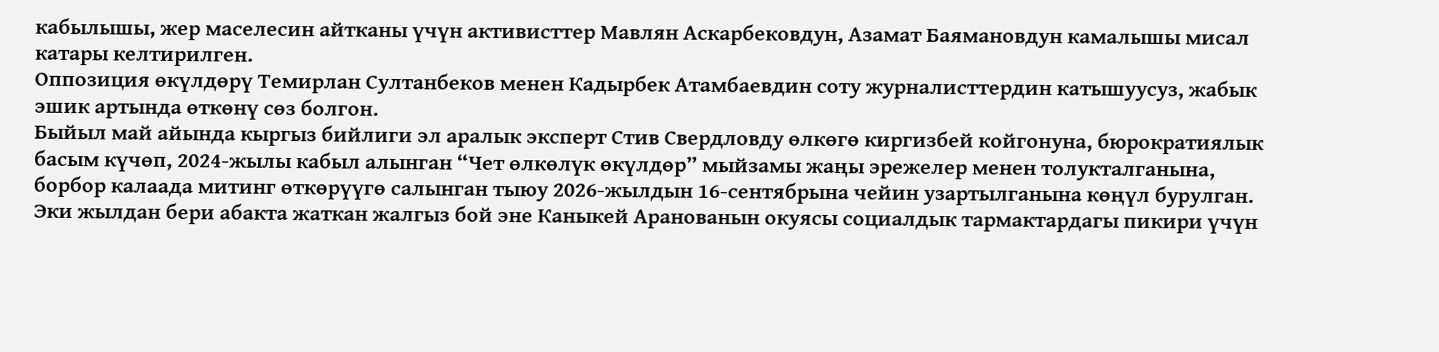кабылышы, жер маселесин айтканы үчүн активисттер Мавлян Аскарбековдун, Азамат Баямановдун камалышы мисал катары келтирилген.
Оппозиция өкүлдөрү Темирлан Султанбеков менен Кадырбек Атамбаевдин соту журналисттердин катышуусуз, жабык эшик артында өткөнү сөз болгон.
Быйыл май айында кыргыз бийлиги эл аралык эксперт Стив Свердловду өлкөгө киргизбей койгонуна, бюрократиялык басым күчөп, 2024-жылы кабыл алынган “Чет өлкөлүк өкүлдөр” мыйзамы жаңы эрежелер менен толукталганына, борбор калаада митинг өткөрүүгө салынган тыюу 2026-жылдын 16-сентябрына чейин узартылганына көңүл бурулган.
Эки жылдан бери абакта жаткан жалгыз бой эне Каныкей Аранованын окуясы социалдык тармактардагы пикири үчүн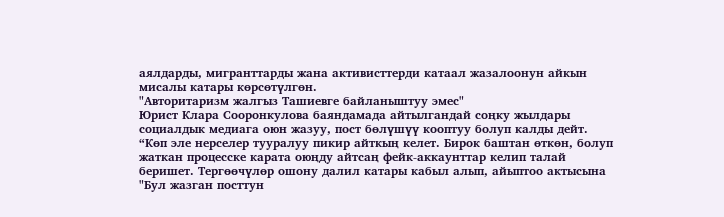аялдарды, мигранттарды жана активисттерди катаал жазалоонун айкын мисалы катары көрсөтүлгөн.
"Авторитаризм жалгыз Ташиевге байланыштуу эмес"
Юрист Клара Сооронкулова баяндамада айтылгандай соңку жылдары социалдык медиага оюн жазуу, пост бөлүшүү кооптуу болуп калды дейт.
“Көп эле нерселер тууралуу пикир айткың келет. Бирок баштан өткөн, болуп жаткан процесске карата оюңду айтсаң фейк-аккаунттар келип талай беришет. Тергөөчүлөр ошону далил катары кабыл алып, айыптоо актысына "Бул жазган посттун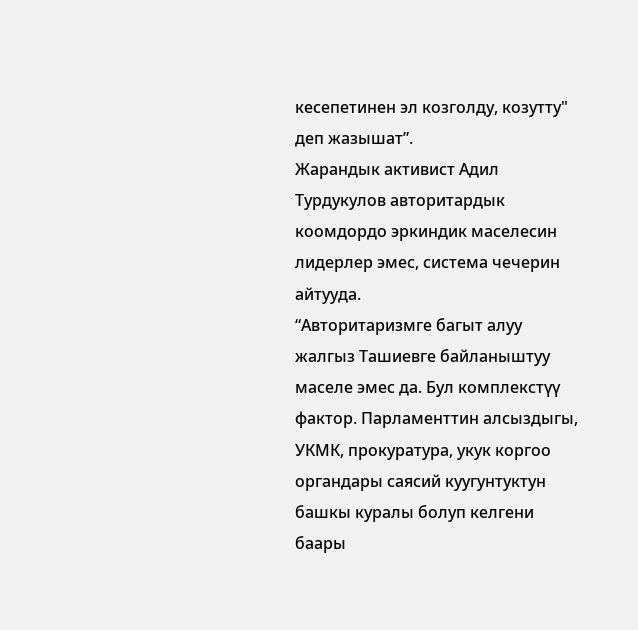кесепетинен эл козголду, козутту" деп жазышат”.
Жарандык активист Адил Турдукулов авторитардык коомдордо эркиндик маселесин лидерлер эмес, система чечерин айтууда.
“Авторитаризмге багыт алуу жалгыз Ташиевге байланыштуу маселе эмес да. Бул комплекстүү фактор. Парламенттин алсыздыгы, УКМК, прокуратура, укук коргоо органдары саясий куугунтуктун башкы куралы болуп келгени баары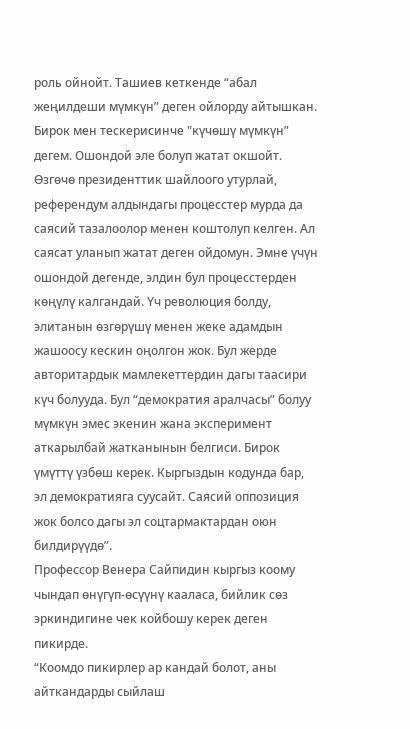роль ойнойт. Ташиев кеткенде “абал жеңилдеши мүмкүн” деген ойлорду айтышкан. Бирок мен тескерисинче "күчөшү мүмкүн” дегем. Ошондой эле болуп жатат окшойт. Өзгөчө президенттик шайлоого утурлай, референдум алдындагы процесстер мурда да саясий тазалоолор менен коштолуп келген. Ал саясат уланып жатат деген ойдомун. Эмне үчүн ошондой дегенде, элдин бул процесстерден көңүлү калгандай. Үч революция болду, элитанын өзгөрүшү менен жеке адамдын жашоосу кескин оңолгон жок. Бул жерде авторитардык мамлекеттердин дагы таасири күч болууда. Бул “демократия аралчасы” болуу мүмкүн эмес экенин жана эксперимент аткарылбай жатканынын белгиси. Бирок үмүттү үзбөш керек. Кыргыздын кодунда бар, эл демократияга суусайт. Саясий оппозиция жок болсо дагы эл соцтармактардан оюн билдирүүдө”.
Профессор Венера Сайпидин кыргыз коому чындап өнүгүп-өсүүнү кааласа, бийлик сөз эркиндигине чек койбошу керек деген пикирде.
“Коомдо пикирлер ар кандай болот, аны айткандарды сыйлаш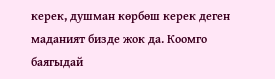керек, душман көрбөш керек деген маданият бизде жок да. Коомго баягыдай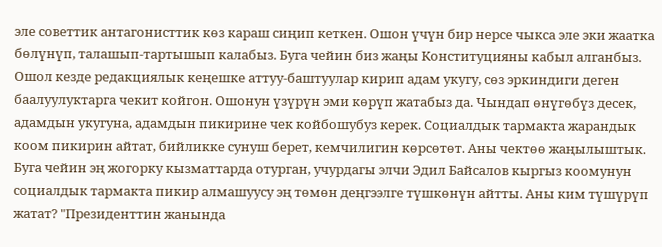эле советтик антагонисттик көз караш сиңип кеткен. Ошон үчүн бир нерсе чыкса эле эки жаатка бөлүнүп, талашып-тартышып калабыз. Буга чейин биз жаңы Конституцияны кабыл алганбыз. Ошол кезде редакциялык кеңешке аттуу-баштуулар кирип адам укугу, сөз эркиндиги деген баалуулуктарга чекит койгон. Ошонун үзүрүн эми көрүп жатабыз да. Чындап өнүгөбүз десек, адамдын укугуна, адамдын пикирине чек койбошубуз керек. Социалдык тармакта жарандык коом пикирин айтат, бийликке сунуш берет, кемчилигин көрсөтөт. Аны чектөө жаңылыштык. Буга чейин эң жогорку кызматтарда отурган, учурдагы элчи Эдил Байсалов кыргыз коомунун социалдык тармакта пикир алмашуусу эң төмөн деңгээлге түшкөнүн айтты. Аны ким түшүрүп жатат? "Президенттин жанында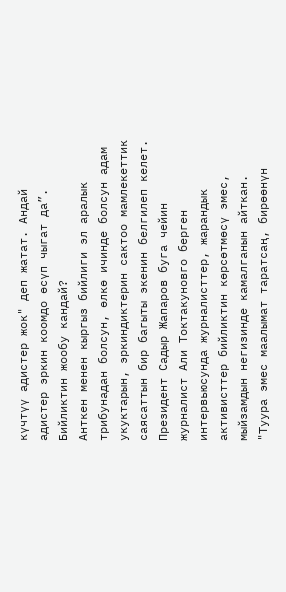күчтүү адистер жок" деп жатат. Андай адистер эркин коомдо өсүп чыгат да”.
Бийликтин жообу кандай?
Анткен менен кыргыз бийлиги эл аралык трибунадан болсун, өлкө ичинде болсун адам укуктарын, эркиндиктерин сактоо мамлекеттик саясаттын бир багыты экенин белгилеп келет.
Президент Садыр Жапаров буга чейин журналист Али Токтакуновго берген интервьюсунда журналисттер, жарандык активисттер бийликтин көрсөтмөсү эмес, мыйзамдын негизинде камалганын айткан.
"Туура эмес маалымат таратсаң, бирөөнүн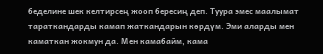беделине шек келтирсең жооп бересиң деп. Туура эмес маалымат тараткандарды камап жаткандарын көрдүм. Эми аларды мен каматкан жокмун да. Мен камабайм, кама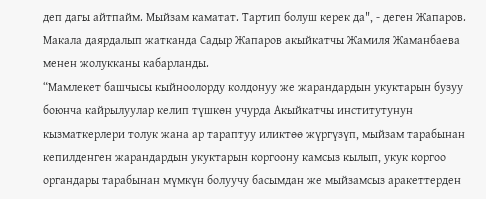деп дагы айтпайм. Мыйзам каматат. Тартип болуш керек да", - деген Жапаров.
Макала даярдалып жатканда Садыр Жапаров акыйкатчы Жамиля Жаманбаева менен жолукканы кабарланды.
“Мамлекет башчысы кыйноолорду колдонуу же жарандардын укуктарын бузуу боюнча кайрылуулар келип түшкөн учурда Акыйкатчы институтунун кызматкерлери толук жана ар тараптуу иликтөө жүргүзүп, мыйзам тарабынан кепилденген жарандардын укуктарын коргоону камсыз кылып, укук коргоо органдары тарабынан мүмкүн болуучу басымдан же мыйзамсыз аракеттерден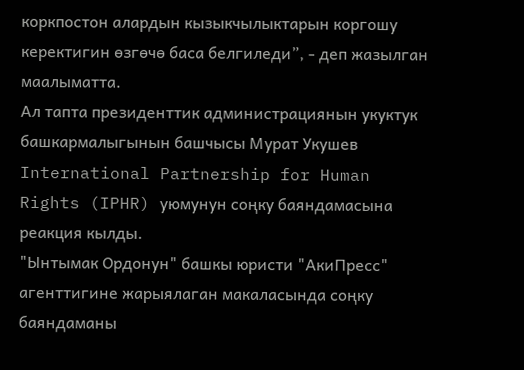коркпостон алардын кызыкчылыктарын коргошу керектигин өзгөчө баса белгиледи”, - деп жазылган маалыматта.
Ал тапта президенттик администрациянын укуктук башкармалыгынын башчысы Мурат Укушев International Partnership for Human Rights (IPHR) уюмунун соңку баяндамасына реакция кылды.
"Ынтымак Ордонун" башкы юристи "АкиПресс" агенттигине жарыялаган макаласында соңку баяндаманы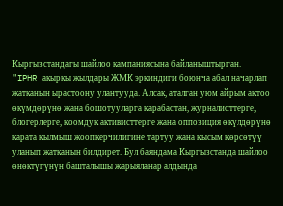Кыргызстандагы шайлоо кампаниясына байланыштырган.
"IPHR акыркы жылдары ЖМК эркиндиги боюнча абал начарлап жатканын ырастоону улантууда. Алсак, аталган уюм айрым актоо өкүмдөрүнө жана бошотууларга карабастан, журналисттерге, блогерлерге, коомдук активисттерге жана оппозиция өкүлдөрүнө карата кылмыш жоопкерчилигине тартуу жана кысым көрсөтүү уланып жатканын билдирет. Бул баяндама Кыргызстанда шайлоо өнөктүгүнүн башталышы жарыяланар алдында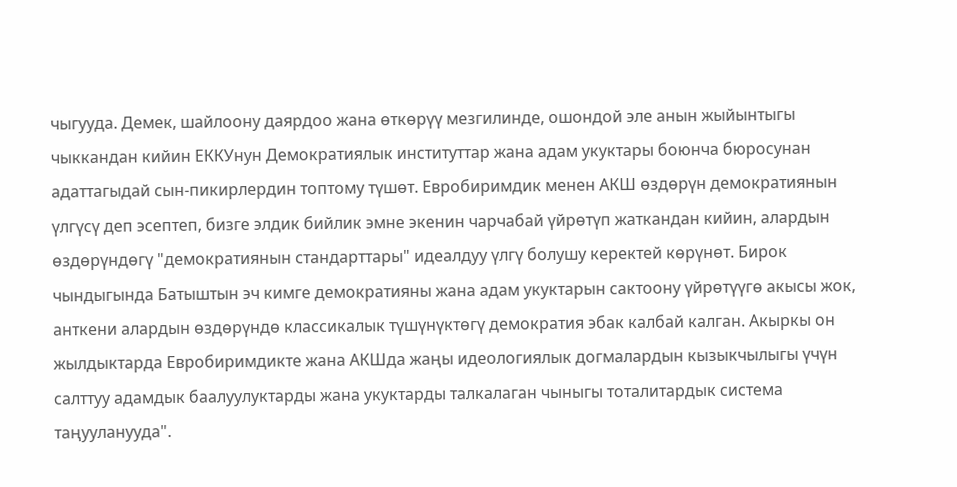чыгууда. Демек, шайлоону даярдоо жана өткөрүү мезгилинде, ошондой эле анын жыйынтыгы чыккандан кийин ЕККУнун Демократиялык институттар жана адам укуктары боюнча бюросунан адаттагыдай сын-пикирлердин топтому түшөт. Евробиримдик менен АКШ өздөрүн демократиянын үлгүсү деп эсептеп, бизге элдик бийлик эмне экенин чарчабай үйрөтүп жаткандан кийин, алардын өздөрүндөгү "демократиянын стандарттары" идеалдуу үлгү болушу керектей көрүнөт. Бирок чындыгында Батыштын эч кимге демократияны жана адам укуктарын сактоону үйрөтүүгө акысы жок, анткени алардын өздөрүндө классикалык түшүнүктөгү демократия эбак калбай калган. Акыркы он жылдыктарда Евробиримдикте жана АКШда жаңы идеологиялык догмалардын кызыкчылыгы үчүн салттуу адамдык баалуулуктарды жана укуктарды талкалаган чыныгы тоталитардык система таңууланууда".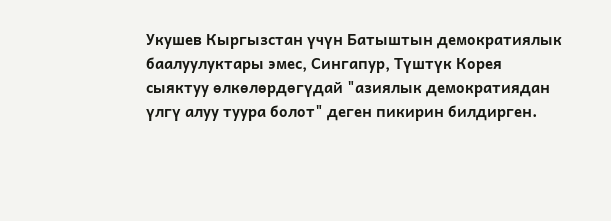Укушев Кыргызстан үчүн Батыштын демократиялык баалуулуктары эмес, Сингапур, Түштүк Корея сыяктуу өлкөлөрдөгүдай "азиялык демократиядан үлгү алуу туура болот" деген пикирин билдирген.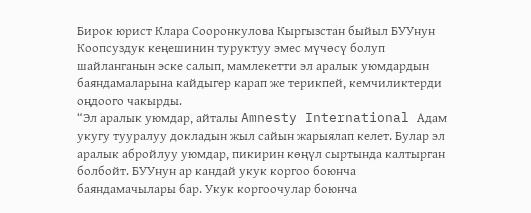Бирок юрист Клара Сооронкулова Кыргызстан быйыл БУУнун Коопсуздук кеңешинин туруктуу эмес мүчөсү болуп шайланганын эске салып, мамлекетти эл аралык уюмдардын баяндамаларына кайдыгер карап же терикпей, кемчиликтерди оңдоого чакырды.
“Эл аралык уюмдар, айталы Amnesty International Адам укугу тууралуу докладын жыл сайын жарыялап келет. Булар эл аралык абройлуу уюмдар, пикирин көңүл сыртында калтырган болбойт. БУУнун ар кандай укук коргоо боюнча баяндамачылары бар. Укук коргоочулар боюнча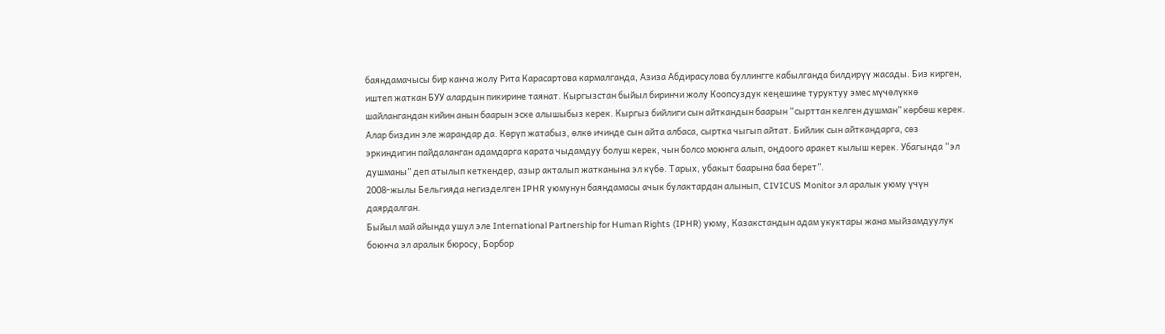баяндамачысы бир канча жолу Рита Карасартова кармалганда, Азиза Абдирасулова буллингге кабылганда билдирүү жасады. Биз кирген, иштеп жаткан БУУ алардын пикирине таянат. Кыргызстан быйыл биринчи жолу Коопсуздук кеңешине туруктуу эмес мүчөлүккө шайлангандан кийин анын баарын эске алышыбыз керек. Кыргыз бийлиги сын айткандын баарын “сырттан келген душман” көрбөш керек. Алар биздин эле жарандар да. Көрүп жатабыз, өлкө ичинде сын айта албаса, сыртка чыгып айтат. Бийлик сын айткандарга, сөз эркиндигин пайдаланган адамдарга карата чыдамдуу болуш керек, чын болсо моюнга алып, оңдоого аракет кылыш керек. Убагында “эл душманы” деп атылып кеткендер, азыр акталып жатканына эл күбө. Тарых, убакыт баарына баа берет”.
2008-жылы Бельгияда негизделген IPHR уюмунун баяндамасы ачык булактардан алынып, CIVICUS Monitor эл аралык уюму үчүн даярдалган.
Быйыл май айында ушул эле International Partnership for Human Rights (IPHR) уюму, Казакстандын адам укуктары жана мыйзамдуулук боюнча эл аралык бюросу, Борбор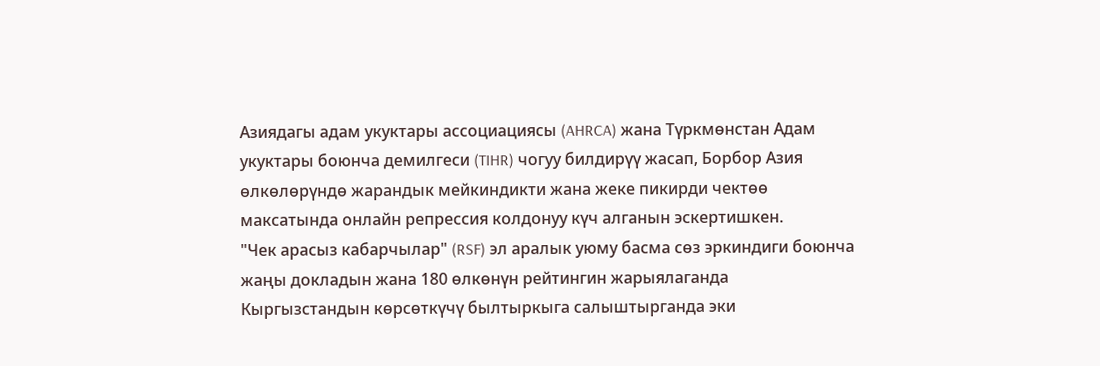Азиядагы адам укуктары ассоциациясы (AHRCA) жана Түркмөнстан Адам укуктары боюнча демилгеси (TIHR) чогуу билдирүү жасап, Борбор Азия өлкөлөрүндө жарандык мейкиндикти жана жеке пикирди чектөө максатында онлайн репрессия колдонуу күч алганын эскертишкен.
"Чек арасыз кабарчылар" (RSF) эл аралык уюму басма сөз эркиндиги боюнча жаңы докладын жана 180 өлкөнүн рейтингин жарыялаганда Кыргызстандын көрсөткүчү былтыркыга салыштырганда эки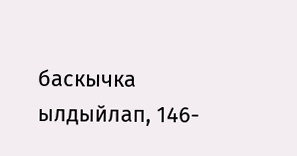баскычка ылдыйлап, 146-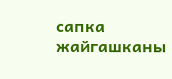сапка жайгашканы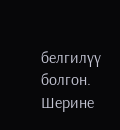белгилүү болгон.
Шерине